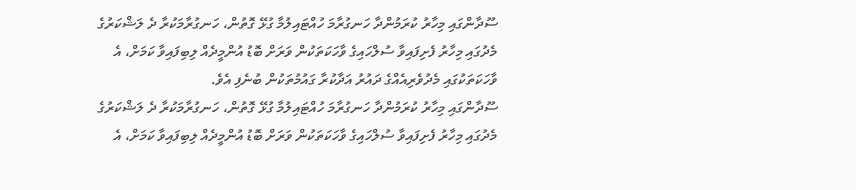ސޫދާންގައި މިހާރު ކުރަމުންދާ ހަނގުރާމަ ހުއްޓައިލުމާ ގުޅޭ ގޮތުން، ހަނގުރާމަކުރާ ދެ ލަޝްކަރުގެ މެދުގައި މިހާރު ފެށިފައިވާ ސުލްހައިގެ ވާހަކަތަކުން ވަރަށް ބޮޑު އުންމީދެއް ލިބިފައިވާ ކަމަށް، އެ ވާހަކަތަކުގައި މެދުވެރިއެއްގެ ދައުރު އަދާކުރާ ގައުމުތަކުން ބުނެފި އެވެ.
ސޫދާންގައި މިހާރު ކުރަމުންދާ ހަނގުރާމަ ހުއްޓައިލުމާ ގުޅޭ ގޮތުން، ހަނގުރާމަކުރާ ދެ ލަޝްކަރުގެ މެދުގައި މިހާރު ފެށިފައިވާ ސުލްހައިގެ ވާހަކަތަކުން ވަރަށް ބޮޑު އުންމީދެއް ލިބިފައިވާ ކަމަށް، އެ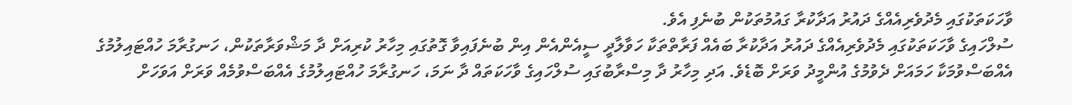ވާހަކަތަކުގައި މެދުވެރިއެއްގެ ދައުރު އަދާކުރާ ގައުމުތަކުން ބުނެފި އެވެ.
ސުލްހައިގެ ވާހަކަތަކުގައި މެދުވެރިއެއްގެ ދައުރު އަދާކުރާ ބައެއް ފަރާތްތަކާ ހަވާލާދީ ސީއެންއެން އިން ބުނެފައިވާ ގޮތުގައި މިހާރު ކުރިއަށް ދާ މަޝްވަރާތަކުން، ހަނގުރާމަ ހުއްޓައިލުމުގެ އެއްބަސްވުމަކާ ހަމައަށް ދެވުމުގެ އުންމީދު ވަރަށް ބޮޑެވެ. އަދި މިހާރު ދާ މިސްރާބުގައި ސުލްހައިގެ ވާހަކަތައް ދާ ނަމަ، ހަނގުރާމަ ހުއްޓައިލުމުގެ އެއްބަސްވުމެއް ވަރަށް އަވަހަށް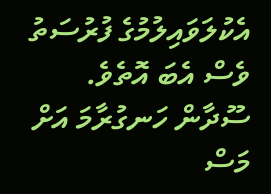އެކުލަވައިލުމުގެ ފުރުސަތު ވެސް އެބަ އޮތެވެ.
ސޫދާން ހަނގުރާމަ އަށް މަސް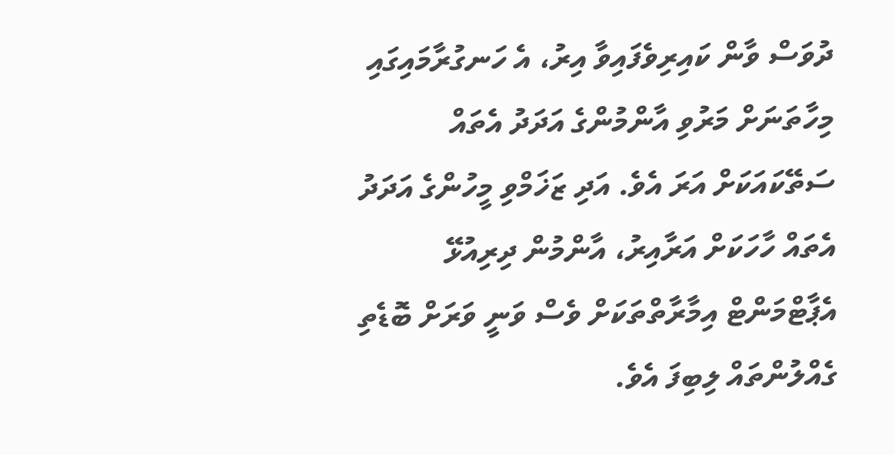ދުވަސް ވާން ކައިރިވެފައިވާ އިރު، އެ ހަނގުރާމައިގައި މިހާތަނަށް މަރުވި އާންމުންގެ އަދަދު އެތައް ސަތޭކައަކަށް އަރަ އެވެ. އަދި ޒަޚަމްވި މީހުންގެ އަދަދު އެތައް ހާހަކަށް އަރާއިރު، އާންމުން ދިރިއުޅޭ އެޕާޓްމަންޓް އިމާރާތްތަކަށް ވެސް ވަނީ ވަރަށް ބޮޑެތި ގެއްލުންތައް ލިބިފަ އެވެ.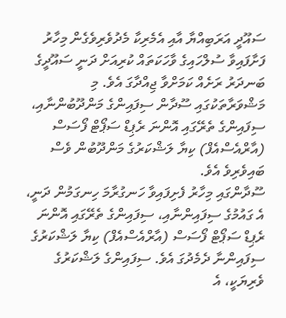ސައޫދީ އަރަބިއްޔާ އާއި އެމެރިކާ މެދުވެރިވެގެން މިހާރު ފަށާފައިވާ ސުލްހައިގެ ވާހަކަތައް ކުރިއަށް ދަނީ ސައޫދީގެ ބަނދަރު ރަށެއް ކަމަށްވާ ޖިއްދާގަ އެވެ. މި މަޝްވަރާތަކުގައި ސޫދާން ސިފައިންގެ މަންދޫބުންނާއި، ސިފައިންގެ ތެރޭގައި އޮންނަ ރެޕިޑް ސަޕޯޓް ފޯސަސް (އާރްއެސްއެފް) ކިޔާ ލަޝްކަރުގެ މަންދޫބުން ވެސް ބައިވެރިވެ އެވެ.
ސޫދާންގައި މިހާރު ފެށިފައިވާ ހަނގުރާމަ ހިނގަމުން ދަނީ، އެ ގައުމުގެ ސިފައިންނާއި، ސިފައިންގެ ތެރޭގައި އޮންނަ ރެޕިޑް ސަޕޯޓް ފޯސަސް (އާރްއެސްއެފް) ކިޔާ ލަޝްކަރުގެ ސިފައިންނާ ދެމެދުގަ އެވެ. ސިފައިންގެ ލަޝްކަރުގެ ވެރިޔަކީ، އެ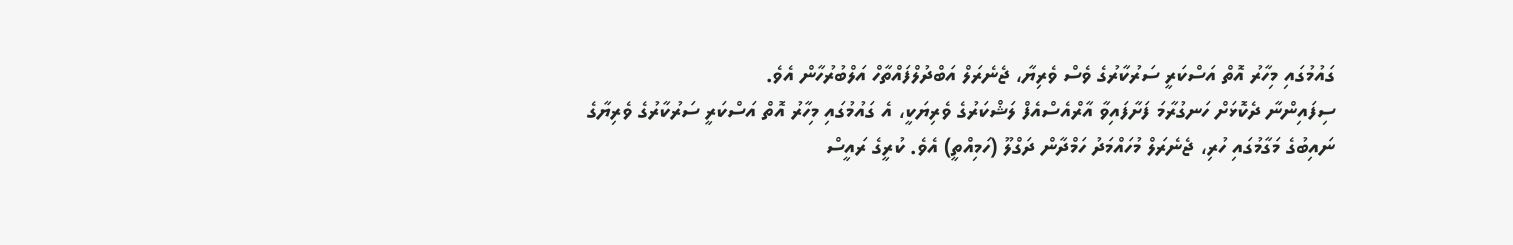ގައުމުގައި މިހާރު އޮތް އަސްކަރީ ސަރުކާރުގެ ވެސް ވެރިޔާ، ޖެނެރަލް އަބްދުލްފައްތާހް އަލްބުރުހާން އެވެ.
ސިފައިންނާ ދެކޮޅަށް ހަނގުރާމަ ފަށާފައިވާ އާރްއެސްއެފް ލަޝްކަރުގެ ވެރިޔަކީ، އެ ގައުމުގައި މިހާރު އޮތް އަސްކަރީ ސަރުކާރުގެ ވެރިޔާގެ ނައިބުގެ މަގާމުގައި ހުރި، ޖެނެރަލް މުހައްމަދު ހަމްދާން ދަގްލޫ (ހަމިއްތީ) އެވެ. ކުރީގެ ރައީސް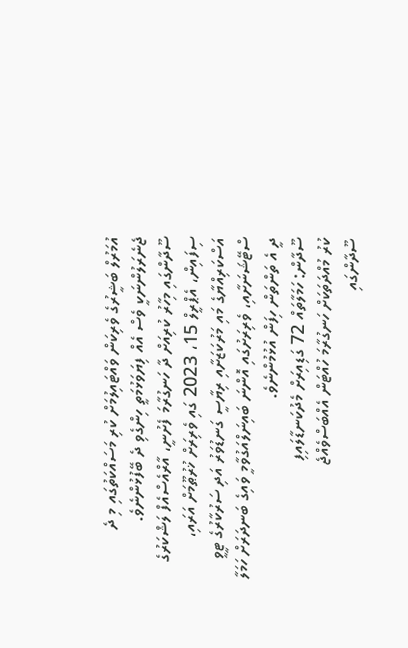އުމަރުލް ބަޝީރުގެ ވެރިކަން ވައްޓައިލުމަށް ކުރި މަސައްކަތުގައި މި ދެ ޖެނެރަލުންނަކީ ވެސް އެއް ފިޔަވަޅުމަތީ ހިންގެވި ދެ ބޭފުޅުންނެވެ.
ސޫދާންގައި މިހާރު ކުރިއަށް ދާ ހަނގުރާމަ ފެށުނީ، އާރްއެސްއެފް ލަޝްކަރުގެ ސިފައިން، އެޕްރީލް 15، 2023 ގައި ވެރިރަށް ޚުރުޠޫމަށް އަރައި، އަސްކަރިއްޔާގެ މައި މަރުކަޒަށާއި ރިޔާސީ ގަނޑުވަރު އަދި ސަރުކާރުގެ ޓީވީ ސްޓޭޝަނަށާއި، ވެރިރަށުގައި އޮންނަ ބައިނަލްއަގުވާމީ ވައިގެ ބަނދަރަށް ހަމަލާ ދީ އެ ތަންތަން ހިފަން އުޅުމުންނެވެ.
ސޫދާން: ހަމަލާތައް 72 ގަޑިއިރަށް މެދުކަނޑާލައިފި
ކުރު މުއްދަތަކަށް ހަނގުރާމަ ހުއްޓަން އެއްބަސްވެއްޖެ
ސޫދާންގައި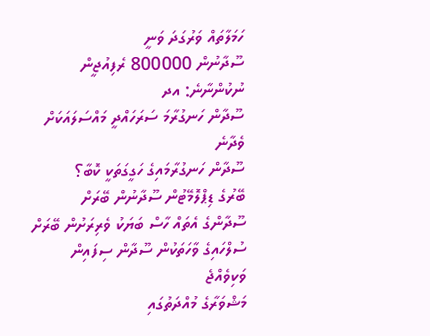ހަމަލާތައް ވަރުގަދަ ވަނީ
ސޫދާނުން 800000 ރެފިއުޖީން ނުކުންނާނެ: އދ
ސޫދާން ހަނގުރާމަ ސަރަހައްދީ މައްސަލައަކަށް ވެދާނެ
ސޫދާން ހަނގުރާމައިގެ ހަގީގަތަކީ ކޮބާ؟
ބޭރުގެ ޑިޕްލޮމޭޓުން ސޫދާނުން ބޭރަށް
ސޫދާންގެ އެތައް ހާސް ބަޔަކު ވެރިރަށުން ބޭރަށް
ސުލްހައިގެ ވާހަތަކުން ސޫދާން ސިފައިން ވަކިވެއްޖެ
މަޝްވަރާގެ މުއްދަތުގައި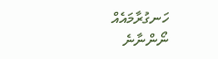ހަނގުރާމައެއް ނޯންނާނެ